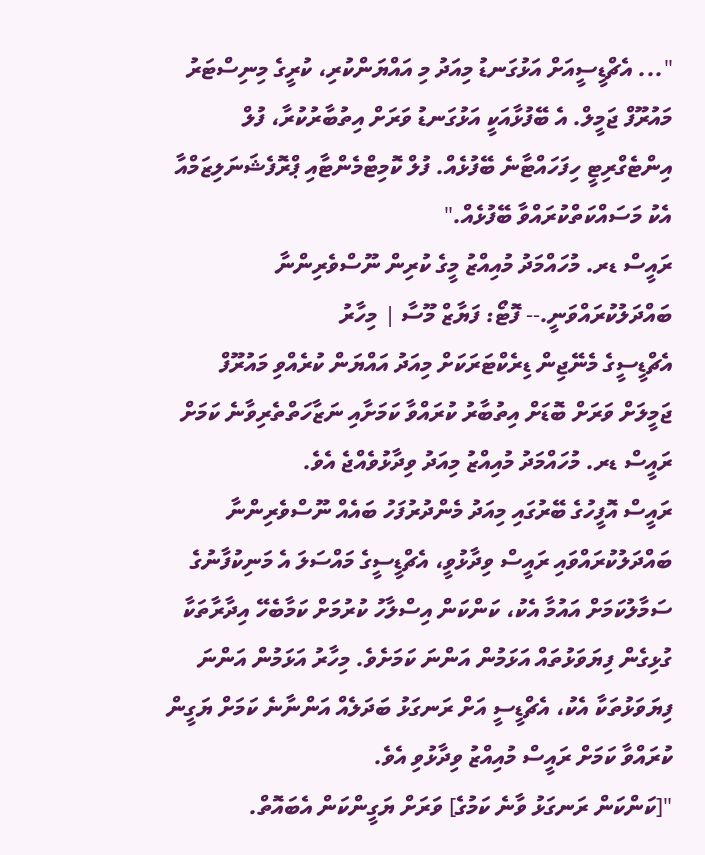"... އެޗްޑީސީއަށް އަޅުގަނޑު މިއަދު މި އައްޔަންކުރި، ކުރީގެ މިނިސްޓަރު މައުރޫފް ޖަމީލް. އެ ބޭފުޅާއަކީ އަޅުގަނޑު ވަރަށް އިތުބާރުކުރާ، ފުލް އިންޓެގްރިޓީ ހިފަހައްޓާނެ ބޭފުޅެއް. ފުލް ކޮމިޓްމެންޓާއި ޕްރޮފެޝަނަލިޒަމްއާ އެކު މަސައްކަތްކުރައްވާ ބޭފުޅެއް."
ރައީސް ޑރ. މުހައްމަދު މުއިއްޒު މީގެ ކުރިން ނޫސްވެރިންނާ ބައްދަލުކުރައްވަނީ.-- ފޮޓޯ: ފަޔާޒް މޫސާ | މިހާރު
އެޗްޑީސީގެ މެނޭޖިން ޑިރެކްޓަރަކަށް މިއަދު އައްޔަން ކުރެއްވި މައުރޫފް ޖަމީލަށް ވަރަށް ބޮޑަށް އިތުބާރު ކުރައްވާ ކަމަށާއި ނަޒާހަތްތެރިވާނެ ކަމަށް ރައީސް ޑރ. މުހައްމަދު މުއިއްޒު މިއަދު ވިދާޅުވެއްޖެ އެވެ.
ރައީސް އޮފީހުގެ ބޭރުގައި މިއަދު މެންދުރުފަހު ބައެއް ނޫސްވެރިންނާ ބައްދަލުކުރައްވައި ރައީސް ވިދާޅުވީ، އެޗްޑީސީގެ މައްސަލަ އެ މަނިކުފާނުގެ ސަމާލުކަމަށް އައުމާ އެކު، ކަންކަން އިސްލާހު ކުރުމަށް ކަމާބެހޭ އިދާރާތަކާ ގުޅިގެން ފިޔަވަޅުތައް އަޅަމުން އަންނަ ކަމަށެވެ. މިހާރު އަޅަމުން އަންނަ ފިޔަވަޅުތަކާ އެކު، އެޗްޑީސީ އަށް ރަނގަޅު ބަދަލެއް އަންނާނެ ކަމަށް ޔަގީން ކުރައްވާ ކަމަށް ރައީސް މުއިއްޒު ވިދާޅުވި އެވެ.
"[ކަންކަން ރަނގަޅު ވާނެ ކަމުގެ] ވަރަށް ޔަގީންކަން އެބައޮތް.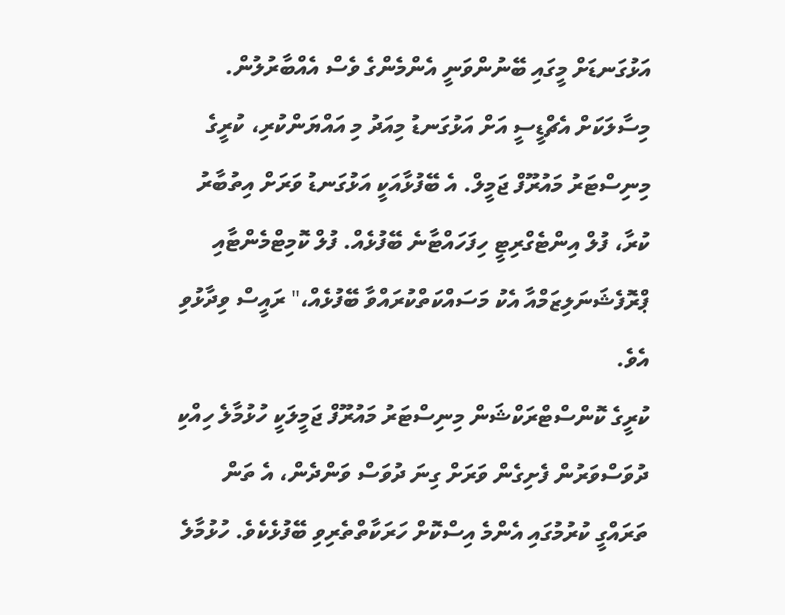އަޅުގަނޑަށް މީގައި ބޭނުންވަނީ އެންމެންގެ ވެސް އެއްބާރުލުން. މިސާލަކަށް އެޗްޑީސީ އަށް އަޅުގަނޑު މިއަދު މި އައްޔަންކުރި، ކުރީގެ މިނިސްޓަރު މައުރޫފް ޖަމީލް. އެ ބޭފުޅާއަކީ އަޅުގަނޑު ވަރަށް އިތުބާރު ކުރާ، ފުލް އިންޓެގްރިޓީ ހިފަހައްޓާނެ ބޭފުޅެއް. ފުލް ކޮމިޓްމެންޓާއި ޕްރޮފެޝަނަލިޒަމްއާ އެކު މަސައްކަތްކުރައްވާ ބޭފުޅެއް،" ރައީސް ވިދާޅުވި އެވެ.
ކުރީގެ ކޮންސްޓްރަކްޝަން މިނިސްޓަރު މައުރޫފް ޖަމީލަކީ ހުޅުމާލެ ހިއްކި ދުވަސްވަރުން ފެށިގެން ވަރަށް ގިނަ ދުވަސް ވަންދެން، އެ ތަން ތަރައްގީ ކުރުމުގައި އެންމެ އިސްކޮށް ހަރަކާތްތެރިވި ބޭފުޅެކެވެ. ހުޅުމާލެ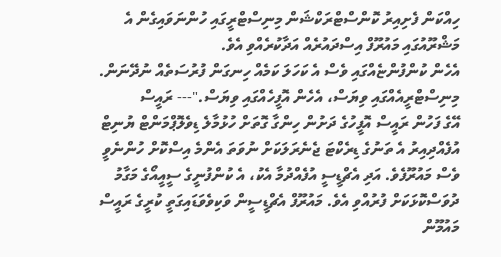ހިއްކަން ފެށިއިރު ކޮންސްޓްރަކްޝަން މިނިސްޓްރީގައި ހުންނަވައިގެން އެ މަޝްރޫއުގައި މައުރޫފް އިސްދައުރެއް އަދާކުރެއްވި އެވެ.
އެހެން ކުންފުންޏެއްގައި ވެސް އެ ކަހަލަ ކަމެއް ހިނގަން ފުރުސަތެއް ނުދޭނަން. މިނިސްޓްރީއެއްގައި ވިޔަސް، އެހެން އޮފީހެއްގައި ވިޔަސް."--- ރައީސް
އޭގެ ފަހުން ރައީސް އޮފީހުގެ ދަށުން ހިންގާ ގޮތަށް ހުޅުމާލެ ޑިވެލޮޕްމަންޓް ޔުނިޓް އުފެއްދިއިރު އެ ތަނުގެ ޑިރެކްޓަ ޖެނެރަލަކަށް ނުވަތަ އެންމެ އިސްކޮށް ހުންނެވީ ވެސް މައުރޫފެވެ. އަދި އެޗްޑީސީ އުފެއްދުމާ އެކު، އެ ކުންފުނީގެ ސީއީއޯގެ މަގާމު ދުވަސްކޮޅަކަށް ފުރުއްވި އެވެ. މައުރޫފް އެޗްޑީސީން ވަކިވެވަޑައިގަތީ ކުރީގެ ރައީސް މައުމޫން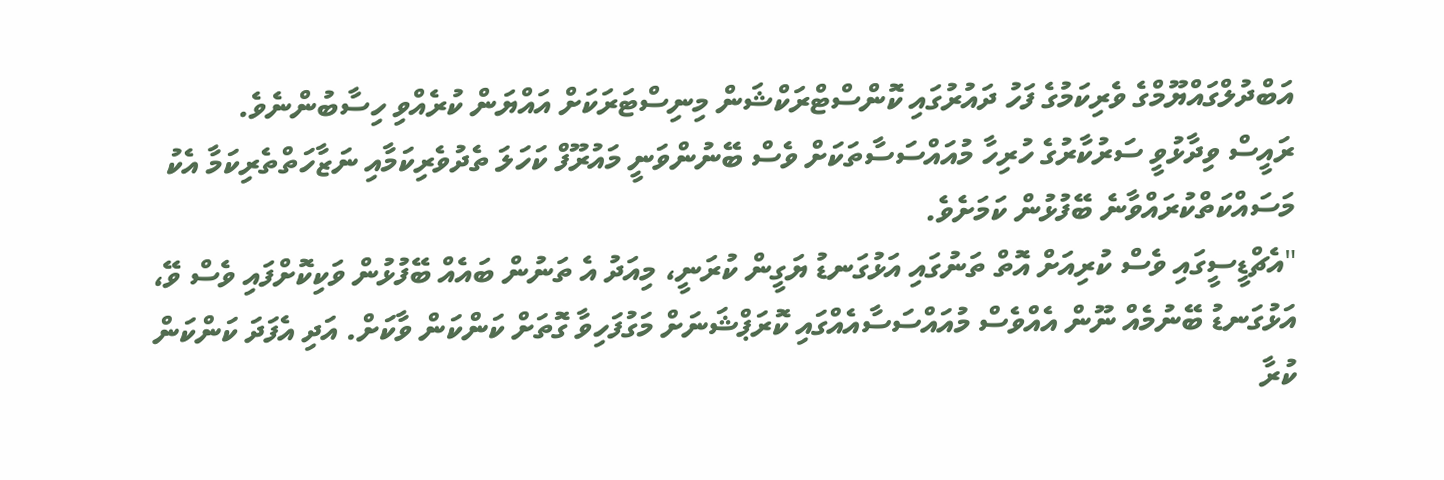އަބްދުލްގައްޔޫމްގެ ވެރިކަމުގެ ފަހު ދައުރުގައި ކޮންސްޓްރަކްޝަން މިނިސްޓަރަކަށް އައްޔަން ކުރެއްވި ހިސާބުންނެވެ.
ރައީސް ވިދާޅުވީ ސަރުކާރުގެ ހުރިހާ މުއައްސަސާތަކަށް ވެސް ބޭނުންވަނީ މައުރޫފް ކަހަލަ ތެދުވެރިކަމާއި ނަޒާހަތްތެރިކަމާ އެކު މަސައްކަތްކުރައްވާނެ ބޭފުޅުން ކަމަށެވެ.
"އެޗްޑީސީގައި ވެސް ކުރިއަށް އޮތް ތަނުގައި އަޅުގަނޑު ޔަގީން ކުރަނީ، މިއަދު އެ ތަނުން ބައެއް ބޭފުޅުން ވަކިކޮށްފައި ވެސް ވޭ، އަޅުގަނޑު ބޭނުމެއް ނޫން އެއްވެސް މުއައްސަސާއެއްގައި ކޮރަޕްޝަނަށް މަގުފަހިވާ ގޮތަށް ކަންކަން ވާކަށް. އަދި އެފަދަ ކަންކަން ކުރާ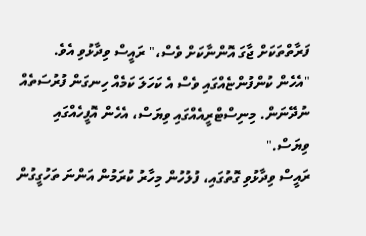ފަރާތްތަކަށް ޖާގަ އޮންނާކަށް ވެސް،" ރައީސް ވިދާޅުވި އެވެ.
"އެހެން ކުންފުންޏެއްގައި ވެސް އެ ކަހަލަ ކަމެއް ހިނގަން ފުރުސަތެއް ނުދޭނަން. މިނިސްޓްރީއެއްގައި ވިޔަސް، އެހެން އޮފީހެއްގައި ވިޔަސް."
ރައީސް ވިދާޅުވި ގޮތުގައި، ފުލުހުން މިހާރު ކުރަމުން އަންނަ ތަހުގީގުން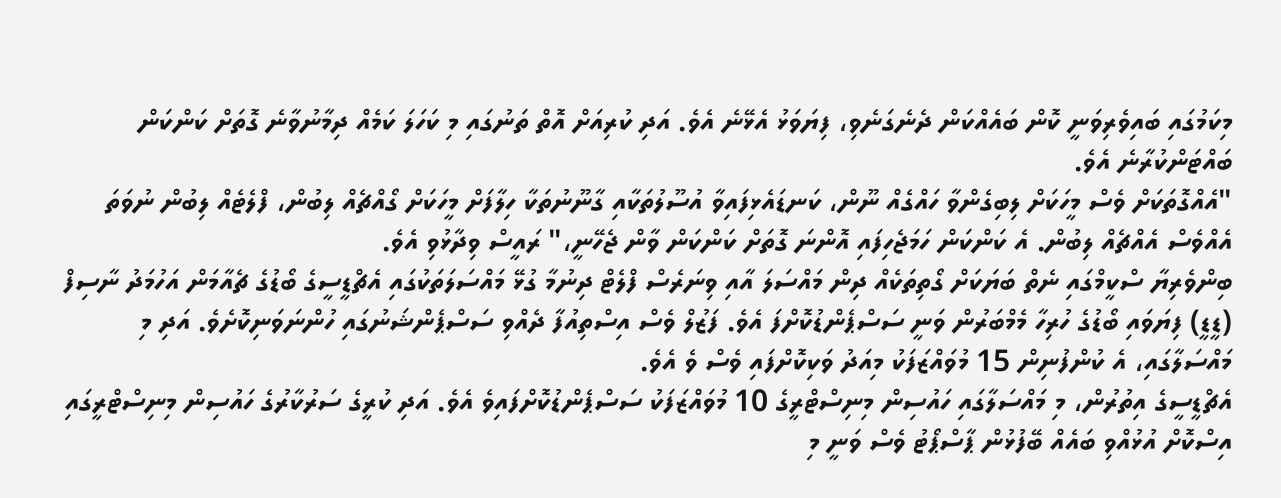މިކަމުގައި ބައިވެރިވަނީ ކޮން ބައެއްކަން ދެނެގަނެވި، ފިޔަވަޅު އެޅޭނެ އެވެ. އަދި ކުރިއަށް އޮތް ތަނުގައި މި ކަހަލަ ކަމެއް ދިމާނުވާނެ ގޮތަށް ކަންކަން ބައްޓަންކުރާނެ އެވެ.
"އެއްގޮތަކަށް ވެސް މީހަކަށް ލިބިގެންވާ ހައްގެއް ނޫން، ކަނޑައެޅިފައިވާ އުސޫލުތަކާއި ގާނޫނުތަކާ ހިލާފަށް މީހަކަށް ގޯއްޗެއް ލިބުން، ފްލެޓެއް ލިބުން ނުވަތަ އެއްވެސް އެއްޗެއް ލިބުން. އެ ކަންކަން ހަމަޖެހިފައި އޮންނަ ގޮތަށް ކަންކަން ވާން ޖެހޭނީ،" ރައީސް ވިދާޅުވި އެވެ.
ބިންވެރިޔާ ސްކީމްގައި ނެތް ބަޔަކަށް ގޯތިތަކެއް ދިން މައްސަލަ އާއި ވިނަރެސް ފްލެޓް ދިނުމާ ގުޅޭ މައްސަލަތަކުގައި އެޗްޑީސީގެ ބޯޑުގެ ޗެއާމަން އަހުމަދު ނާސިފް (ޑީޑީ) ފިޔަވައި ބޯޑުގެ ހުރިހާ މެމްބަރުން ވަނީ ސަސްޕެންޑުކޮށްފަ އެވެ. ފަޒުލް ވެސް އިސްތިއުފާ ދެއްވި ސަސްޕެންޝަނުގައި ހުންނަވަނިކޮށެވެ. އަދި މި މައްސަލާގައި، އެ ކުންފުނިން 15 މުވައްޒަފަކު މިއަދު ވަކިކޮށްފައި ވެސް ވެ އެވެ.
އެޗްޑީސީގެ އިތުރުން، މި މައްސަލާގައި ހައުސިން މިނިސްޓްރީގެ 10 މުވައްޒަފަކު ސަސްޕެންޑުކޮށްފައިވެ އެވެ. އަދި ކުރީގެ ސަރުކާރުގެ ހައުސިން މިނިސްޓްރީގައި އިސްކޮށް އުޅުއްވި ބައެއް ބޭފުޅުން ޕާސްޕޯޓު ވެސް ވަނީ މި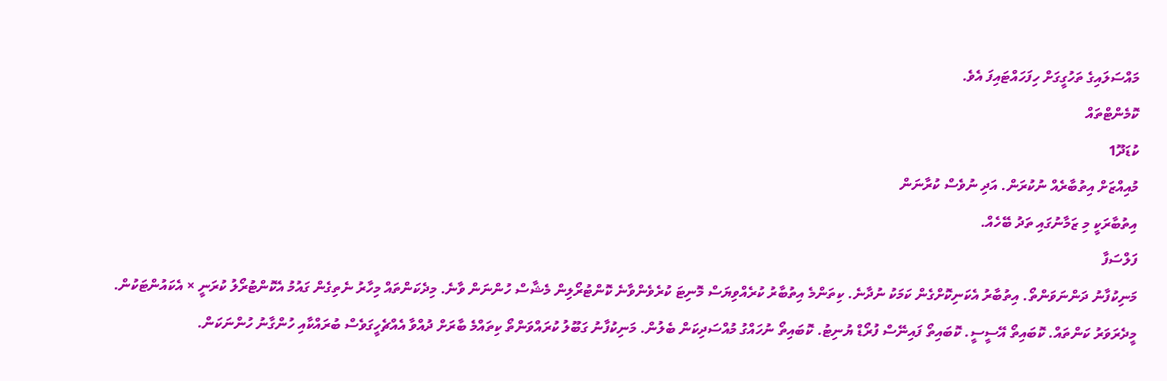މައްސަލައިގެ ތަހުގީގަށް ހިފަހައްޓައިފަ އެވެ.
ކޮމެންޓްތައް
ކުޑަދޫ1
މުއިއްޒަށް އިތުބާރެއް ނުކުރަން. އަދި ނުވެސް ކުރާނަން
އިތުބާރަކީ މި ޒަމާނުގައި ތަދު ބޭހެއް.
ފަލްސަފާ
މަނިކުފާނު ދަންނަވަންތޯ. އިތުބާރު އެކަނިކޮށްގެން ކަމަކު ނުދާނެ. ކިތަންމެ އިތުބާރު ކުރެއްވިޔަސް މޮނިޓަ ކުރެވެންވާނެ ކޮންޓުރޯލިން މެޝާސް ހުންނަން ވާނެ. މިދެކަންތައް މިހާރު ނެތިގެން ގައުމު އެކޮންޓުރޯލު ކުރަނީ × އެކައުންޓަކުން. މީދެރަވަރު ކަންތައް. ކޮބައިތޯ އޭސީސީ. ކޮބައިތޯ ފައިނޭސް ފުރޯޑް ޔުނިޓު. ކޮބައިތޯ ނުހައްގު މުއްސަދިކަން ބެލުން. މަނިކުފާނު ގަބޫލު ކުރައްވަންތޯ ކިތައްމެ ބާރަށް ދުއްވާ އެއްޗެހީގަވެސް ބުރައްކާއި ހުންގާނު ހުންނަކަން.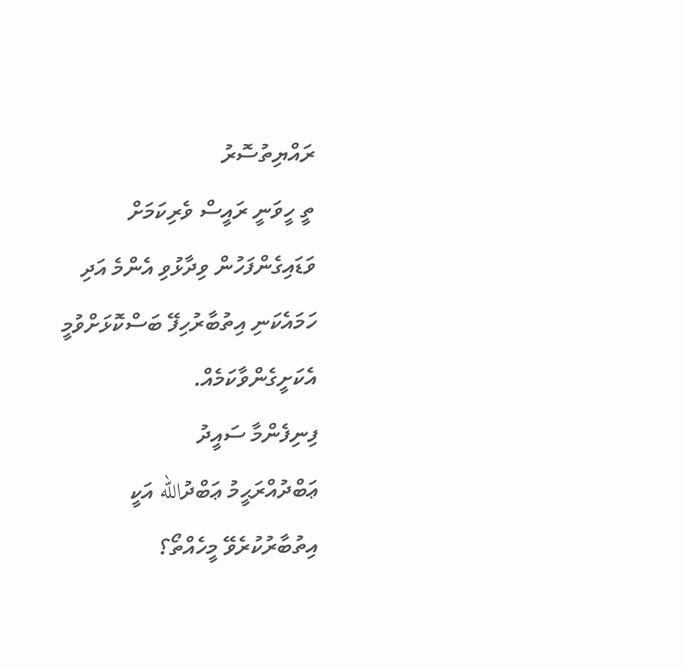ރައްޔިތުސޮރު
ތީ ހީވަނީ ރައީސް ވެރިކަމަށް ވަޑައިގެންފަހުން ވިދާޅުވި އެންމެ އަދި ހަމައެކަނި އިތުބާރުހިފޭ ބަސްކޮޅަށްވުމީ އެކަށީގެންވާކަމެއް.
ފިނިފެންމާ ސައީދު
ޢަބްދުއްރަޙީމު ޢަބްދުالله އަކީ އިތުބާރުކުރެވޭ މީހެއްތޯ؟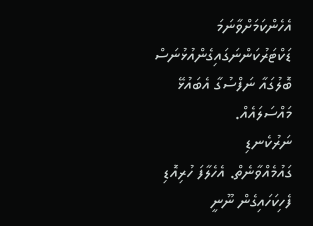އެހެންކަމަށްވާނަމަ ޑަކްޓަރުކަންނަގައިގެންއުޅުނަސް ބޮލުގައާ ނަފްސުގާ އެބައުޅޭ މައްސަލައެއް.
ނަރުކެނޑި
ގައުމެއްވާނެތް. އެހެލާފަ ހުރިއޮޑި ފެހިކަހައިގެން ނޫނީ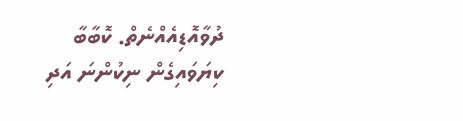ދުވާއޮޑިއެއްނެތް. ކޮބާބާ ކިޔަވައިގެން ނިކުންނަ އަދި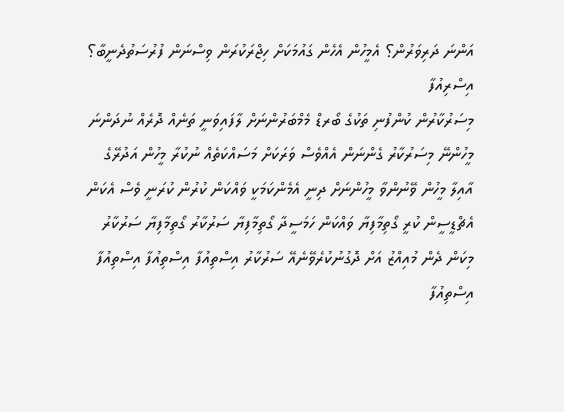އަންނަ ދަރިވަރުން؟ އެމީހުން އެހެން ގައުމަކަށް ހިޖްރަކުރަން ވިސްނަން ފުރުސަތުދެނީބާ؟
އިސްރިއުފާ
މިސަރުކާރުން ކުންފުނި ތަކުގެ ބޯރޑް މެމްބަރުންނަށް ލާފައިވަނީ ތަނެއް ދޮރެއް ނުދަންނަ މީހުންނޭ މިސަރުކާރު ގެންނަން އެއްވެސް ވަރަކަށް މަސައްކަތެއް ނުކުރާ މީހުން އަދުރޭގެ އާއިލާ މީހުން ވޭނުންވާ މީހުންނަށް ދިނީ އެމެންކަމަކީ ވައްކަން ކުރުން ކުރަނީ ވެސް އެކަން އެޗްޑީސީން ކުރީ ގޯތިމާފިޔާ ވައްކަން ހަމަސީދާ ގޯތިމާފިޔާ ސަރުކާރު ގޯތިމާފިޔާ ސަރުކާރު މިކަން ދެން މުއިއްޒު އަށް ދޮގުނުކުރެވޭނެއޭ ސަރުކާރު އިސްތިއުފާ އިސްތިއުފާ އިސްތިއުފާ އިސްތިއުފާ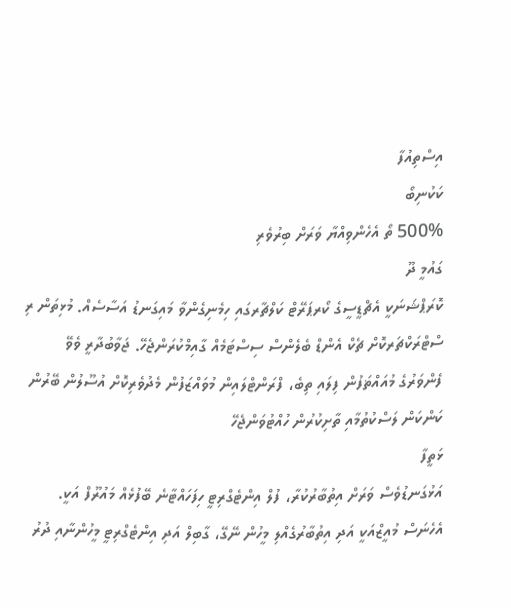އިސްތިއުފާ
ކަކުނިބޯ
500% ތޯ އެހެންވިއްޔާ ވަރަށް ބިރުވެރި
ގައުމީ ދޫ
ކޮރަޕްޝަނަކީ އެޗްޑީސީގެ ކޯރޕަރޭޓް ކަލްޗާރގައި ހިމެނިގެންވާ މައިގަނޑު އަސާސެއް. މުޅިތަން ރި ސްޓްރަކްޗަރކޮށް ޗެކް އެންޑް ބެލެންސް ސިސްޓަމެއް ގާއިމްކުރަންޖެހޭ. ޖަވާބުދާރީ ވެވޭ ފެންވަރުގެ މުއައްޡަފުން ފިލައި ތިބެ، ފްރަންޓްލައިން މުވައްޒަފުން މެދުވެރިކޮށް އުސޫލުން ބޭރުން ކަންކަން ލަސްކުތުމާއި ތާށިކުރުން ހުއްޓުވަންޖެހޭ
ޅަތީފާ
އަޅުގަނޑުވެސް ވަރަށް އިތުބާރުކުރާ، ފުލް އިންޓެގްރިޓީ ހިފަހައްޓާނެ ބޭފުޅެއް މައުރޫފް އަކީ. އެހެނަސް މުއީޒްއަކީ އަދި އިތުބާރުގެއްލި މީހުން ނޭގޭ، ގާބިލް އަދި އިންޓެގްރިޓީ މީހުންނާއި ދުރު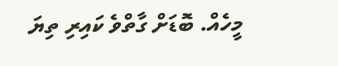މީހެއް. ބޮޑަށް ގާތްވެ ކައިރި ތިޔަ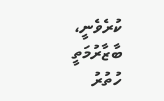ކުރެވެނީ، ބާޒާރުމަތީ ހުތުރު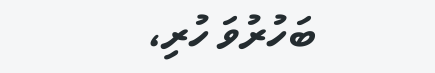ބަހުރުވަ ހުރި،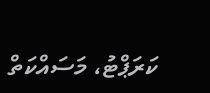ކަރަޕްޓު، މަސައްކަތް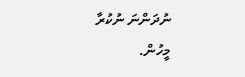ނުދަންނަ ނުކުރާ މީހުން.